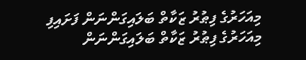މިއަހަރުގެ ފިޠުރު ޒަކާތް ބަލައިގަންނަން ފަށައިފި
މިއަހަރުގެ ފިޠުރު ޒަކާތް ބަލައިގަންނަން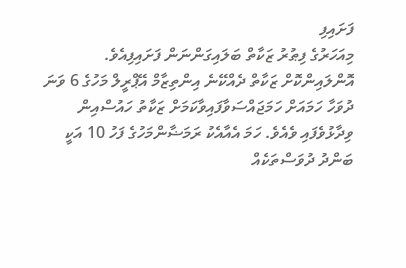ފަށައިފި
މިއަހަރުގެ ފިޠުރު ޒަކާތް ބަލައިގަންނަން ފަށައިފިއެވެ.
އޮންލައިންކޮށް ޒަކާތް ދެއްކޭނެ އިންތިޒާމް އޭޕްރީލް މަހުގެ 6 ވަނަ ދުވަހާ ހަމައަށް ހަމަޖައްސަވާފައިވާކަމަށް ޒަކާތު ހައުސްއިން ވިދާޅުވެފައި ވެއެވެ. ހަމަ އެއާއެކު ރަމަޟާންމަހުގެ ފަހު 10 އަކީ ބަންދު ދުވަސްތަކެއް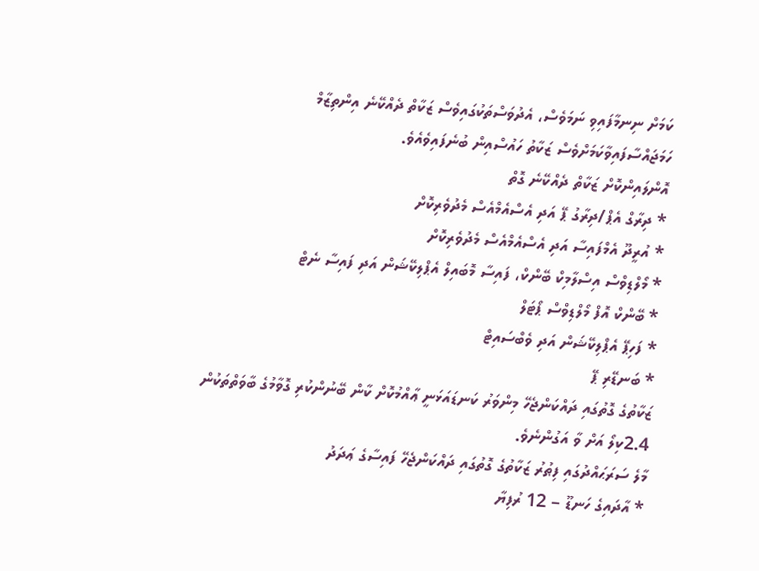ކަމަށް ނިނމާފައިވި ނަމަވެސް، އެދުވަސްތަކުގައިވެސް ޒަކާތް ދެއްކޭނެ އިންތިޒާމް ހަމަޖައްސާފައިވާކަމަށްވެސް ޒަކާތު ހައުސްއިން ބުނެފައިވެއެވެ.
އޮންލައިންކޮށް ޒަކާތް ދެއްކޭނެ ގޮތް
* ދިރާގް އެޕް/ދިރާގު ޕޭ އަދި އެސްއެމްއެސް މެދުވެރިކޮށް
* އުރީދޫ އެމްފައިސާ އަދި އެސްއެމްއެސް މެދުވެރިކޮށް
* މޯލްޑިވްސް އިސްލާމިކް ބޭންކް، ފައިސާ މޮބައިލް އެޕްލިކޭޝަން އަދި ފައިސާ ނެޓް
* ބޭންކް އޮފް މޯލްޑިވްސް ޕޯޓަލް
* ފަހިޕޭ އެޕްލިކޭޝަން އަދި ވެބްސައިޓް
* ބަނޑޭރި ޕޭ
ޒަކާތުގެ ގޮތުގައި ދައްކަންޖެހޭ މިންވަރު ކަނޑައަޅަނީ ޢާއްމުކޮށް ކާން ބޭނުންކުރި ގޮވާމުގެ ބާވަތްތަކުން 2.4ކިލޯ އަށް ވާ އަގުންނެވެ.
މާލެ ސަރަޙައްދުގައި ފިޠުރު ޒަކާތުގެ ގޮތުގައި ދައްކަންޖެހޭ ފައިސާގެ ޢަދަދު
* އާދައިގެ ހަނޑޫ – 12 ރުފިޔާ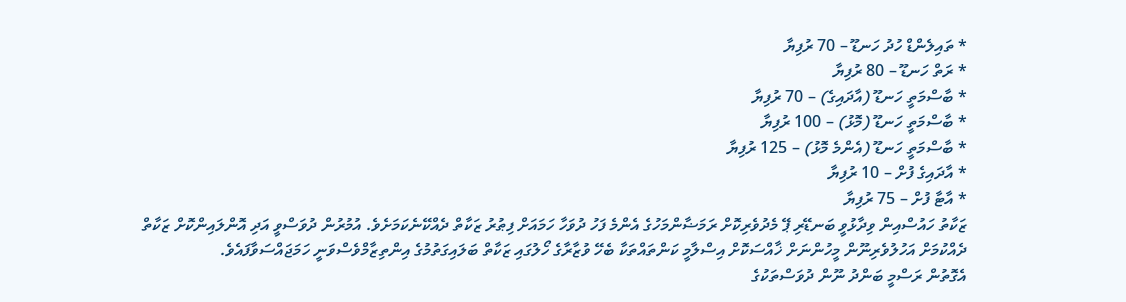* ތައިލެންޑް ހުދު ހަނޑޫ – 70 ރުފިޔާ
* ރަތް ހަނޑޫ – 80 ރުފިޔާ
* ބާސްމަތީ ހަނޑޫ (އާދައިގެ) – 70 ރުފިޔާ
* ބާސްމަތީ ހަނޑޫ (މޮޅު) – 100 ރުފިޔާ
* ބާސްމަތީ ހަނޑޫ (އެންމެ މޮޅު) – 125 ރުފިޔާ
* އާދައިގެ ފުށް – 10 ރުފިޔާ
* އާޓާ ފުށް – 75 ރުފިޔާ
ޒަކާތު ހައުސްއިން ވިދާޅުވީ ބަނޑޭރި ޕޭ މެދުވެރިކޮށް ރަމަޟާންމަހުގެ އެންމެ ފަހު ދުވަހާ ހަމައަށް ފިޠުރު ޒަކާތް ދެއްކޭނެކަމަށެވެ. އުމުރުން ދުވަސްވީ އަދި އޮންލައިންކޮށް ޒަކާތް ދެއްކުމަށް އަހުލުވެރިނޫން މީހުންނަށް ޚާއްސަކޮށް އިސްލާމީ ކަންތައްތަކާ ބެހޭ ވުޒާރާގެ ހޯލުގައި ޒަކާތް ބަލައިގަތުމުގެ އިންތިޒާމްވެސްވަނީ ހަމަޖައްސަވާފައެވެ.
އެގޮތުން ރަސްމީ ބަންދު ނޫން ދުވަސްތަކުގެ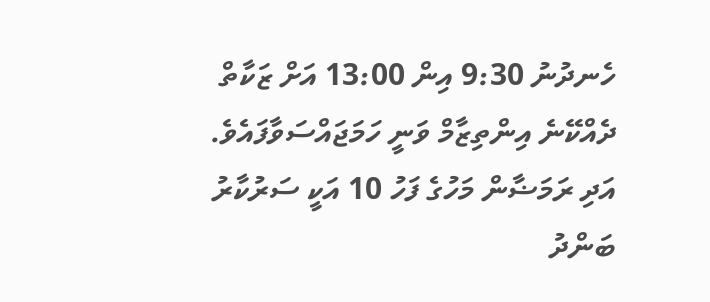ހެނދުނު 9:30 އިން 13:00 އަށް ޒަކާތް ދެއްކޭނެ އިންތިޒާމް ވަނީ ހަމަޖައްސަވާފައެވެ. އަދި ރަމަޟާން މަހުގެ ފަހު 10 އަކީ ސަރުކާރު ބަންދު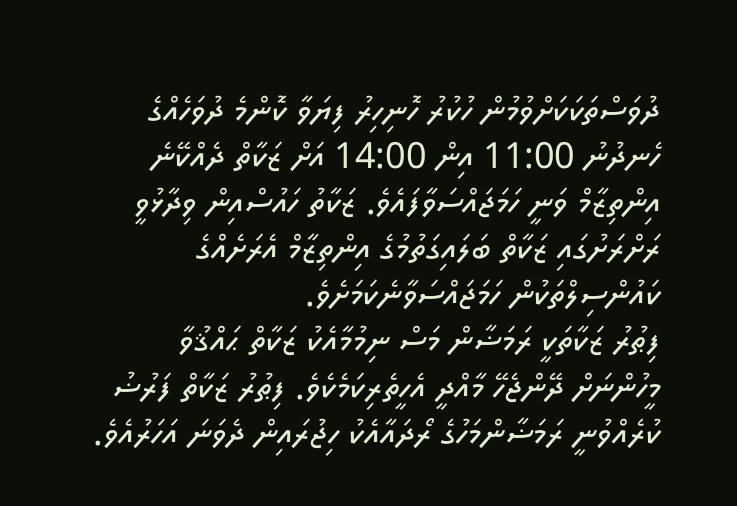ދުވަސްތަކަކަށްވުމުން ހުކުރު ހޮނިހިރު ފިޔަވާ ކޮންމެ ދުވަހެއްގެ ހެނދުނު 11:00 އިން 14:00 އަށް ޒަކާތް ދެއްކޭނެ އިންތިޒާމް ވަނީ ހަމަޖައްސަވާފައެވެ. ޒަކާތު ހައުސްއިން ވިދާޅުވީ ރަށްރަށުގައި ޒަކާތް ބަލައިގަތުމުގެ އިންތިޒާމް އެރަށެއްގެ ކައުންސިލްތަކުން ހަމަޖައްސަވާނެކަމަށެވެ.
ފިޠުރު ޒަކާތަކީ ރަމަޟާން މަސް ނިމުމާއެކު ޒަކާތް ޙައްޤުވާ މީހުންނަށް ދޭންޖެހޭ މާއްދީ އެހީތެރިކަމެކެވެ. ފިޠުރު ޒަކާތް ފަރުޟު ކުރެއްވުނީ ރަމަޟާންމަހުގެ ރޯދައާއެކު ހިޖުރައިން ދެވަނަ އަހަރުއެވެ.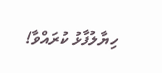ހިޔާލުފާޅު ކުރައްވާ!